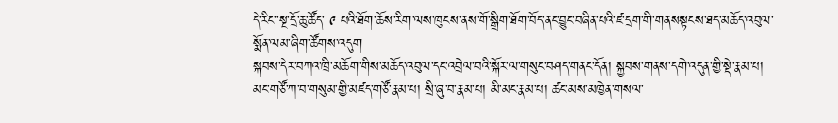དེ་རིང་་སྔ་དྲོ་ཆུ་ཚོད་ ༩ པའི་ཐོག་ཆོས་རིག་ལས་ཁུངས་ནས་གོ་སྒྲིག་ཐོག་བོད་ནང་བྱུང་བཞིན་པའི་ཛ་དྲག་གི་གནསསྟངས་ཐད་མཆོད་འབུལ་སྨོན་ལམ་ཞིག་ཚོགས་འདུག
སྐབས་དེར་བཀའ་ཁྲི་མཆོག་གིས་མཆོད་འབུལ་དང་འབྲེལ་བའི་སྐོར་ལ་གསུང་བཤད་གནང་དོན། སྐྱབས་གནས་དགེ་འདུན་གྱི་སྡེ་རྣམ་པ། མང་གཙོ་ཀ་བ་གསུམ་གྱི་མཛད་གཙོ་རྣམ་པ། སྲི་ཞུ་བ་རྣམ་པ། མི་མང་རྣམ་པ། ཚང་མས་མཁྱེན་གསལ་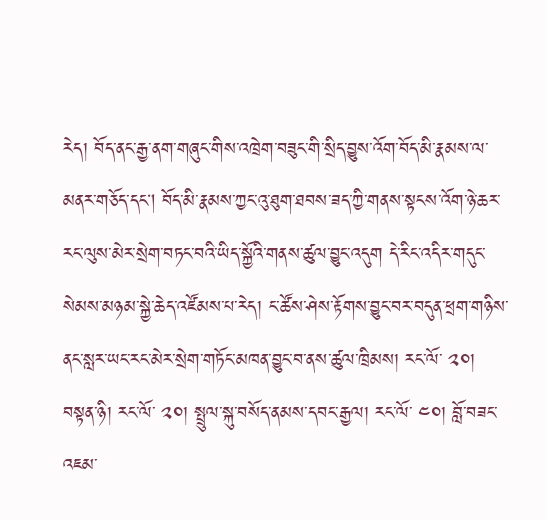རེད། བོད་ནང་རྒྱ་ནག་གཞུང་གིས་འཁྲེག་བཟུང་གི་སྲིད་བྱུས་འོག་བོད་མི་རྣམས་ལ་མནར་གཅོད་དང། བོད་མི་རྣམས་ཀྱང་འུ་ཐུག་ཐབས་ཟད་ཀྱི་གནས་སྟངས་འོག་ཉེ་ཆར་རང་ལུས་མེར་སྲེག་བཏང་བའི་ཡིད་སྐྱོའི་གནས་ཚུལ་བྱུང་འདུག དེ་རིང་འདིར་གདུང་སེམས་མཉམ་སྐྱེ་ཆེད་འཛོམས་པ་རེད། ང་ཚོས་ཤེས་རྟོགས་བྱུང་བར་བདུན་ཕྲག་གཉིས་ནང་སླར་ཡང་རང་མེར་སྲེག་གཏོང་མཁན་བྱུང་བ་ནས་ཚུལ་ཁྲིམས། རང་ལོ་ ༢༠། བསྟན་ཉི། རང་ལོ་ ༢༠། སྤྲུལ་སྐུ་བསོད་ནམས་དབང་རྒྱལ། རང་ལོ་ ༤༠། བློ་བཟང་འཇམ་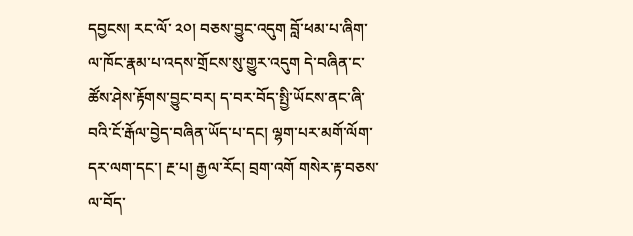དབྱངས། རང་ལོ་ ༢༠། བཅས་བྱུང་འདུག བློ་ཕམ་པ་ཞིག་ལ་ཁོང་རྣམ་པ་འདས་གྲོངས་སུ་གྱུར་འདུག དེ་བཞིན་ང་ཚོས་ཤེས་རྟོགས་བྱུང་བར། ད་བར་བོད་སྤྱི་ཡོངས་ནང་ཞི་བའི་ངོ་རྒོལ་བྱེད་བཞིན་ཡོད་པ་དང། ལྷག་པར་མགོ་ལོག་དར་ལག་དང་། རྔ་པ། རྒྱལ་རོང། བྲག་འགོ གསེར་རྟ་བཅས་ལ་བོད་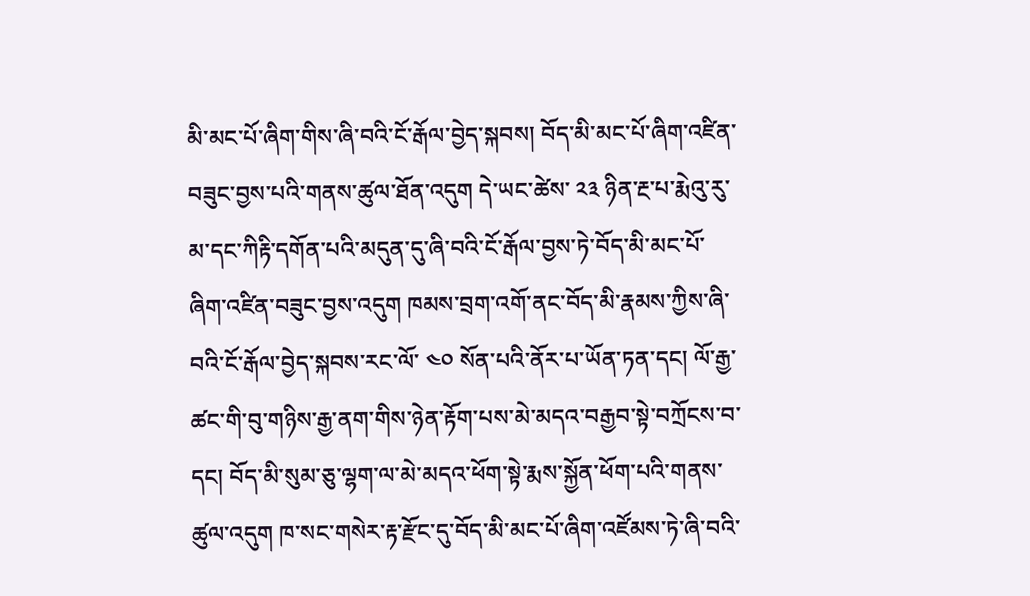མི་མང་པོ་ཞིག་གིས་ཞི་བའི་ངོ་རྒོལ་བྱེད་སྐབས། བོད་མི་མང་པོ་ཞིག་འཛིན་བཟུང་བྱས་པའི་གནས་ཚུལ་ཐོན་འདུག དེ་ཡང་ཚེས་ ༢༣ ཉིན་རྔ་པ་རྨེའུ་རུ་མ་དང་ཀིརྟི་དགོན་པའི་མདུན་དུ་ཞི་བའི་ངོ་རྒོལ་བྱས་ཏེ་བོད་མི་མང་པོ་ཞིག་འཛིན་བཟུང་བྱས་འདུག ཁམས་བྲག་འགོ་ནང་བོད་མི་རྣམས་ཀྱིས་ཞི་བའི་ངོ་རྒོལ་བྱེད་སྐབས་རང་ལོ་ ༤༠ སོན་པའི་ནོར་པ་ཡོན་ཏན་དང། ལོ་རྒྱ་ཚང་གི་བུ་གཉིས་རྒྱ་ནག་གིས་ཉེན་རྟོག་པས་མེ་མདའ་བརྒྱབ་སྟེ་བཀྲོངས་བ་དང། བོད་མི་སུམ་ཅུ་ལྷག་ལ་མེ་མདའ་ཕོག་སྟེ་རྨས་སྐྱོན་ཕོག་པའི་གནས་ཚུལ་འདུག ཁ་སང་གསེར་རྟ་རྫོང་དུ་བོད་མི་མང་པོ་ཞིག་འཛོམས་ཏེ་ཞི་བའི་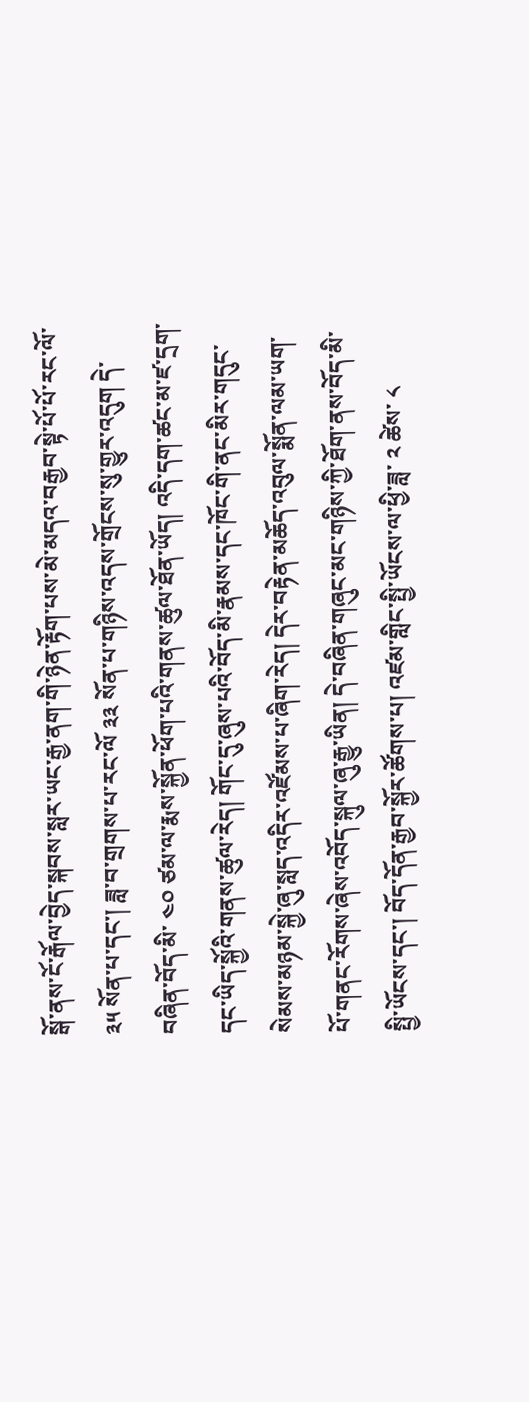སྒོ་ནས་ངོ་རྒོལ་བྱེད་སྐབས་སླར་ཡང་རྒྱ་ནག་གི་ཉེན་རྟོག་པས་མེ་མདའ་བརྒྱབ་སྟེ་པོ་པོ་རང་ལོ་ ༣༥ སོན་པ་དང་། ཟླ་བ་གྲགས་པ་རང་ལོ ༣༣ སོན་པ་གཉིས་འདས་གྲོངས་སུ་གྱུར་འདུག དེ་བཞིན་བོད་མི་ ༤༠ ཙམ་ལ་རྨས་སྐྱོན་ཕོག་པའི་གནས་ཚུལ་ཐོན་ཡོད། འདི་དག་ཚང་མ་ཛ་དྲག་དང་ཡིད་སྐྱོའི་གནས་ཚུལ་རེད། གོང་དུ་ཞུས་པའི་བོད་མི་རྣམས་དང་ཁོང་གི་ནང་མིར་གདུང་སེམས་མཉམ་སྐྱེ་ཞུ་སླད་འདིར་འཛོམས་པ་ཞིག་རེད། དེར་བརྟེན་མཆོད་འབུལ་སྨོན་ལམ་ཡག་པོ་གནང་རོགས་ཞེས་འབོད་སྐུལ་ཞུ་རྒྱུ་ཡིན། དེ་བཞིན་གཞུང་མང་གཉིས་ཀྱི་ཐོག་ནས་བོད་མི་སྤྱི་ཡོངས་དང་། བོད་དོན་རྒྱབ་སྐྱོར་ཚོགས་པ། འཛམ་གླིང་སྤྱི་ཡོངས་ལ་ཕྱི་ཟླ་ ༢ ཚེས་ ༨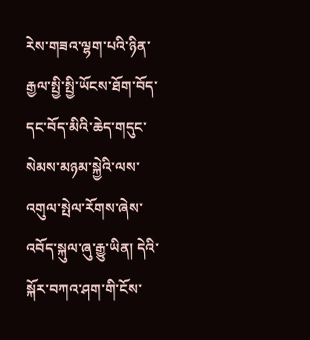རེས་གཟའ་ལྷག་པའི་ཉིན་རྒྱལ་སྤྱི་སྤྱི་ཡོངས་ཐོག་བོད་དང་བོད་མིའི་ཆེད་གདུང་སེམས་མཉམ་སྐྱེའི་ལས་འགུལ་སྤེལ་རོགས་ཞེས་འབོད་སྐུལ་ཞུ་རྒྱུ་ཡིན། དེའི་སྐོར་བཀའ་ཤག་གི་ངོས་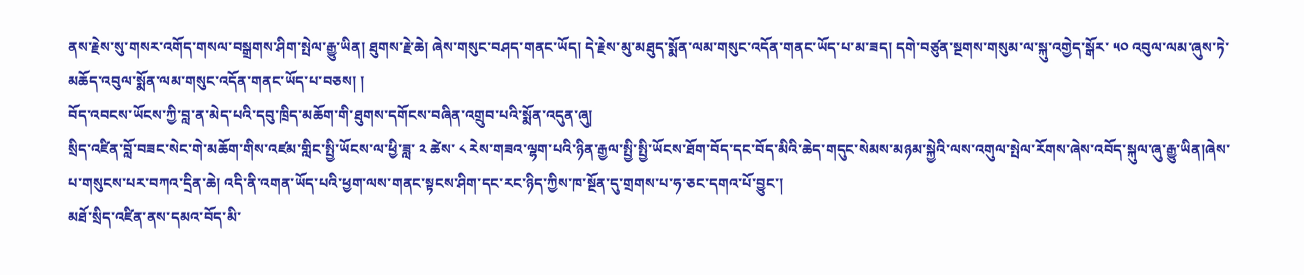ནས་རྗེས་སུ་གསར་འགོད་གསལ་བསྒྲགས་ཤིག་སྤེལ་རྒྱུ་ཡིན། ཐུགས་རྗེ་ཆེ། ཞེས་གསུང་བཤད་གནང་ཡོད། དེ་རྗེས་མུ་མཐུད་སྨོན་ལམ་གསུང་འདོན་གནང་ཡོད་པ་མ་ཟད། དགེ་བཙུན་སྔགས་གསུམ་ལ་སྐུ་འགྱེད་སྒོར་ ༥༠ འབུལ་ལམ་ཞུས་ཏེ་མཆོད་འབུལ་སྨོན་ལམ་གསུང་འདོན་གནང་ཡོད་པ་བཅས། །
བོད་འབངས་ཡོངས་ཀྱི་བླ་ན་མེད་པའི་དབུ་ཁྲིད་མཆོག་གི་ཐུགས་དགོངས་བཞིན་འགྲུབ་པའི་སྨོན་འདུན་ཞུ།
སྲིད་འཛིན་བློ་བཟང་སེང་གེ་མཆོག་གིས་འཛམ་གླིང་སྤྱི་ཡོངས་ལ་ཕྱི་ཟླ་ ༢ ཚེས་ ༨ རེས་གཟའ་ལྷག་པའི་ཉིན་རྒྱལ་སྤྱི་སྤྱི་ཡོངས་ཐོག་བོད་དང་བོད་མིའི་ཆེད་གདུང་སེམས་མཉམ་སྐྱེའི་ལས་འགུལ་སྤེལ་རོགས་ཞེས་འབོད་སྐུལ་ཞུ་རྒྱུ་ཡིན།ཞེས་པ་གསུངས་པར་བཀའ་དྲིན་ཆེ། འདི་ནི་འགན་ཡོད་པའི་ཕྱག་ལས་གནང་སྟངས་ཤིག་དང་རང་ཉིད་ཀྱིས་ཁ་སྔོན་དུ་གྲགས་པ་ཧ་ཅང་དགའ་པོ་བྱུང་།
མཐོ་སྲིད་འཛིན་ནས་དམའ་བོད་མི་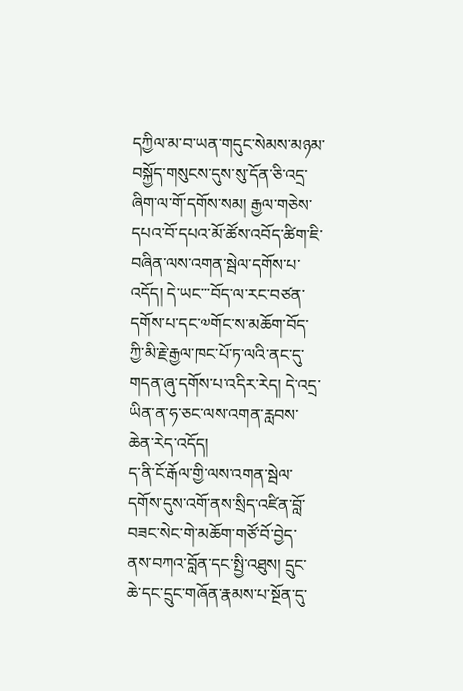དཀྱིལ་མ་བ་ཡན་གདུང་སེམས་མཉམ་བསྐྱོད་གསུངས་དུས་སུ་དོན་ཅི་འདྲ་ཞིག་ལ་གོ་དགོས་སམ། རྒྱལ་གཅེས་དཔའ་བོ་དཔའ་མོ་ཚོས་འབོད་ཚིག་ཇི་བཞིན་ལས་འགན་སྦེལ་དགོས་པ་འདོད། དེ་ཡང་་་བོད་ལ་རང་བཙན་དགོས་པ་དང་༧གོང་ས་མཆོག་བོད་ཀྱི་མི་རྗེ་རྒྱལ་ཁང་པོ་ཏ་ལའི་ནང་དུ་གདན་ཞུ་དགོས་པ་འདིར་རེད། དེ་འདྲ་ཡིན་ན་ཧ་ཅང་ལས་འགན་རླབས་ཆེན་རེད་འདོད།
ད་ནི་ངོ་རྒོལ་གྱི་ལས་འགན་སྦེལ་དགོས་དུས་འགོ་ནས་སྲིད་འཛིན་བློ་བཟང་སེང་གེ་མཆོག་གཙོ་བོ་བྱེད་ནས་བཀའ་བློན་དང་སྤྱི་འཐུས། དྲུང་ཆེ་དང་དྲུང་གཞོན་རྣམས་པ་སྔོན་དུ་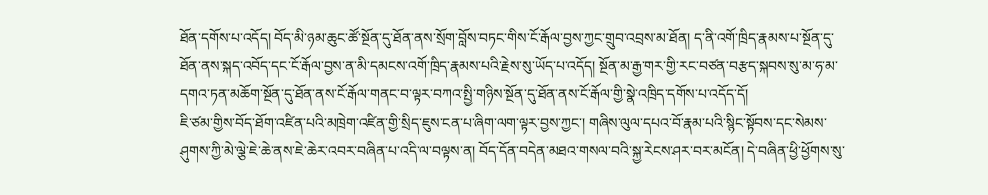ཐོན་དགོས་པ་འདོད། བོད་མི་ཉམ་ཆུང་ཚོ་སྔོན་དུ་ཐོན་ནས་སྲོག་བློས་བཏང་གིས་ངོ་རྒོལ་བྱས་ཀྱང་གྲུབ་འབྲས་མ་ཐོན། ད་ནི་འགོ་ཁྲིད་རྣམས་པ་སྔོན་དུ་ཐོན་ནས་སྐད་འབོད་དང་ངོ་རྒོལ་བྱས་ན་མི་དམངས་འགོ་ཁྲིད་རྣམས་པའི་རྗེས་སུ་ཡོད་པ་འདོད། སྔོན་མ་རྒྱ་གར་གྱི་རང་བཙན་བརྩད་སྐབས་སུ་མ་ཧ་མ་དགའ་ཏན་མཆོག་སྔོན་དུ་ཐོན་ནས་ངོ་རྒོལ་གནང་བ་ལྟར་བཀའ་སྤྱི་གཉིས་སྔོན་དུ་ཐོན་ནས་ངོ་རྒོལ་གྱི་སྣེ་འཁྲིད་དགོས་པ་འདོད་དོ།
ཇི་ཙམ་གྱིས་བོད་ཐོག་འཛིན་པའི་མཁྲེག་འཛིན་གྱི་སྲིད་ཇུས་ངན་པ་ཞིག་ལག་ལྟར་བྱས་ཀྱང་། གཞིས་ལུལ་དཔའ་བོ་རྣམ་པའི་སྙིང་སྟོབས་དང་སེམས་ཤུགས་ཀྱི་མེ་ལྕེ་ཇེ་ཆེ་ནས་ཇེ་ཆེར་འབར་བཞིན་པ་འདི་ལ་བལྟས་ན། བོད་དོན་བདེན་མཐའ་གསལ་བའི་སྐྱ་རེངས་ཤར་བར་མངོན། དེ་བཞིན་ཕྱི་ཕྱོགས་སུ་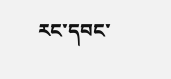རང་དབང་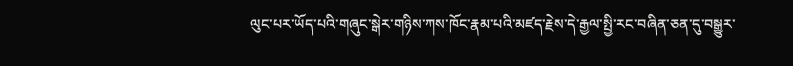ལུང་པར་ཡོད་པའི་གཞུང་སྒེར་གཉིས་ཀས་ཁོང་རྣམ་པའི་མཛད་རྗེས་དེ་རྒྱལ་སྤྱི་རང་བཞིན་ཅན་དུ་བསྒྱུར་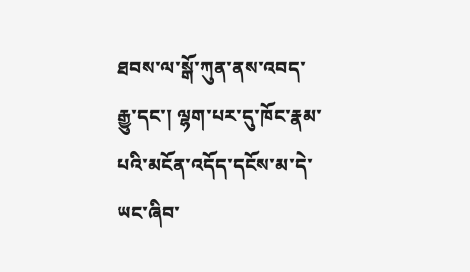ཐབས་ལ་སྒོ་ཀུན་ནས་འབད་རྒྱུ་དང་། ལྷག་པར་དུ་ཁོང་རྣམ་པའི་མངོན་འདོད་དངོས་མ་དེ་ཡང་ཞིབ་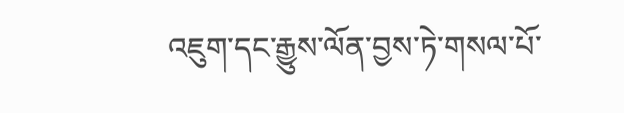འཇུག་དང་རྒྱུས་ལོན་བྱས་ཏེ་གསལ་པོ་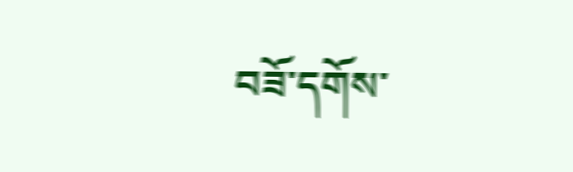བཟོ་དགོས་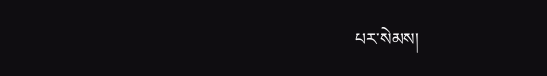པར་སེམས།